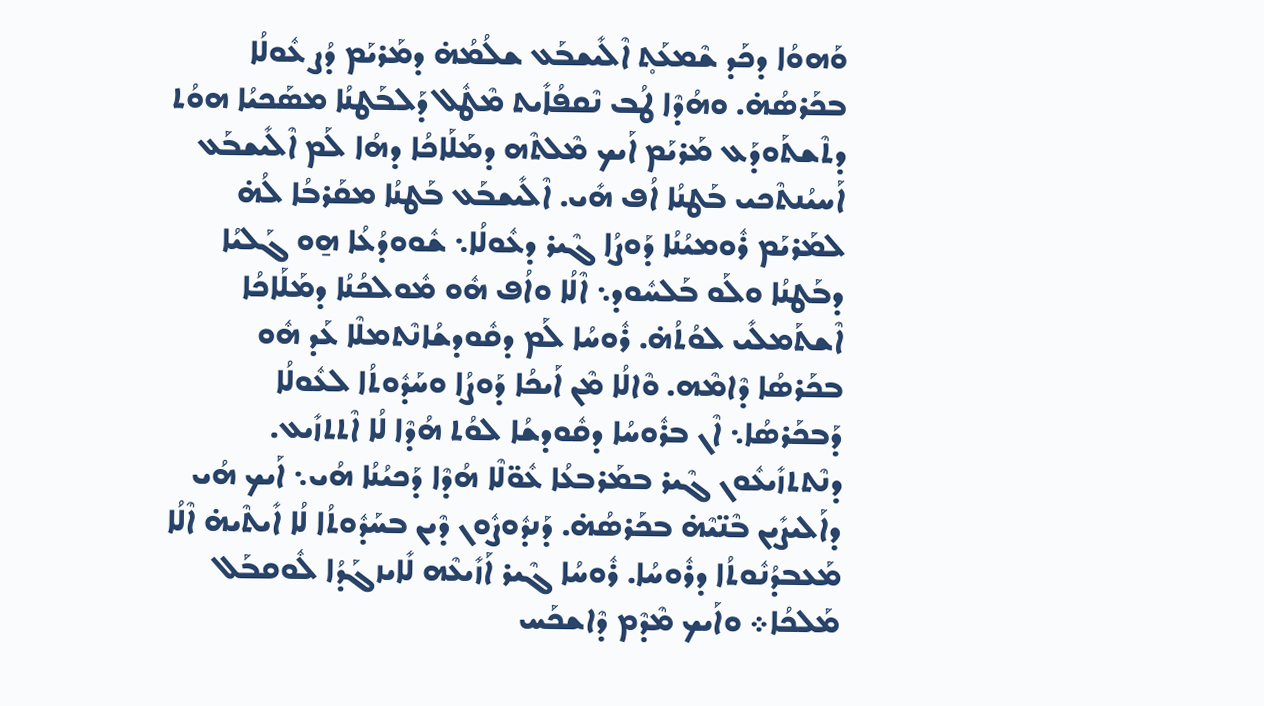ܘܰܗܘܳܐ ܕܟܰܕ ܫܶܡܥܰܬ̥ ܐܶܠܺܝܫܒܰܥ ܫܠܳܡܳܗ̇ ܕܡܰܪܝܰܡ ܕܳܨ ܥܽܘܠܳܐ ܒܟܰܪܣܳܗ̇. ܘܗܳܕܶܐ ܛܳܒ ܢܶܩܦܳܐܺܝܬ ܡܶܛܽܠ ܕܰܠܒܰܛܢܳܐ ܡܣܰܟܝܳܐ ܗܘܳܬ ܕܬܶܫܬܰܘܕܰܥ ܡܰܪܝܰܡ ܐܰܝܟ ܡܶܠܬܶܗ ܕܡܰܠܰܐܟܳܐ ܕܗܳܐ ܠܰܡ ܐܶܠܺܝܫܒܰܥ ܐܰܚܝܳܢܬܶܟܝ ܒܰܛܢܳܐ ܐܳܦ ܗܺܝ. ܐܶܠܺܝܫܒܰܥ ܒܰܛܢܳܐ ܡܩܰܪܒܳܐ ܠܳܗ̇ ܠܡܰܪܝܰܡ ܪܽܘܡܝܳܢܳܐ ܕܰܘܨܳܐ ܓܶܝܪ ܕܥܽܘܠܳܐ܆ ܫܽܘܘܕܳܥܳܐ ܗ̱ܘ ܓܰܠܝܳܐ ܕܒܰܛܢܳܐ ܘܠܰܘ ܒܰܠܚܽܘܕ܆ ܐܶܠܳܐ ܘܐܳܦ ܗܽܘ ܡܽܘܠܟܳܢܳܐ ܕܡܰܠܰܐܟܳܐ ܐܶܫܬܰܡܠܺܝ ܠܘܳܬܳܗ̇. ܪܽܘܚܳܐ ܠܰܡ ܕܩܽܘܕܫܳܐܢܶܬܡܠܶܐ ܥܰܕ ܗܽܘ ܒܟܰܪܣܳܐ ܕܶܐܡܶܗ. ܘܶܐܠܳܐ ܡܶܢ ܐܰܝܟܳܐ ܕܰܘܨܳܐ ܘܚܰܕܽܘܬܳܐ ܠܥܽܘܠܳܐ ܕܰܒܟܰܪܣܳܐ܆ ܐܶܢ ܒܪܽܘܚܳܐ ܕܩܽܘܕܫܳܐ ܠܘܳܬ ܗܳܕܶܐ ܠܳܐ ܐܶܬܬܙܺܝܥ. ܕܢܶܬܬܙܺܝܥܽܘܢ ܓܶܝܪ ܒܡܰܪܒܥܳܐ ܥܽܘ̈ܠܶܐ ܗܳܕܶܐ ܕܰܟܝܳܢܳܐ ܗܳܝ܆ ܐܰܝܟ ܗܳܝ ܕܐܰܠܝܨܺܝܢ ܒܶܢ̈ܝܶܗ̇ ܒܟܰܪܣܳܗ̇. ܕܰܢܕܽܘܨܽܘܢ ܕܶܝܢ ܒܚܰܕܽܘܬܳܐ ܠܳܐ ܐܺܝܬܶܝܗ̇ ܐܶܠܳܐ ܡܰܥܒܕܳܢܽܘܬܳܐ ܕܪܽܘܚܳܐ. ܪܽܘܚܳܐ ܓܶܝܪ ܐܰܙܺܝܥܶܗ ܠܺܐܝܙܓܰܕܳܐ ܠܽܘܩܒܰܠ ܡܰܠܟܳܐ܀ ܘܐܰܝܟ ܡܶܕܶܡ ܕܶܐܫܟܰܚ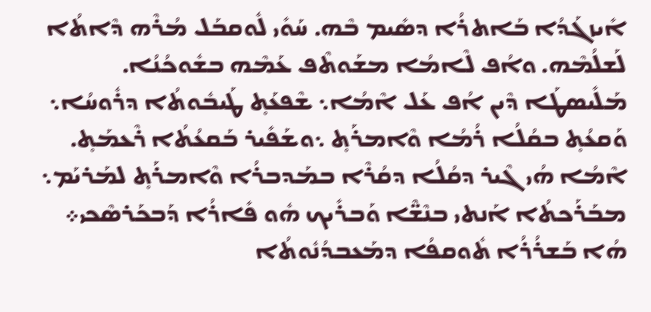ܐܺܝܙܓܰܕܳܐ ܒܰܐܬܪܳܐ ܕܣܺܝܡ ܒܶܗ. ܚܰܘܺܝ ܠܽܘܩܒܰܠ ܡܳܪܶܗ ܕܶܐܬܳܐ ܠܰܫܠܳܡܶܗ. ܘܐܳܦ ܠܶܐܡܳܐ ܡܫܰܘܬܶܦ ܥܰܡܶܗ ܒܫܽܘܟܳܢܳܐ. ܡܰܠܺܝܣܛܰܐ ܕܶܝܢ ܐܳܦ ܥܰܠ ܐܶܡܳܐ܆ ܫܶܦܥܰܬ̥ ܛܰܝܒܽܘܬܳܐ ܕܪܽܘܚܳܐ܆ ܘܰܩܥܳܬ̥ ܒܩܳܠܳܐ ܪܳܡܳܐ ܘܶܐܡܪܰܬ̥ ܆ܘܫܰܦܺܝܪ ܒܰܩܥܳܬܳܐ ܪܶܥܡܰܬ̥. ܐܶܡܳܐ ܗܳܝ ܓܶܝܪ ܕܩܳܠܳܐ ܕܩܳܪܶܐ ܒܡܰܕܒܪܳܐ ܘܶܐܡܪܰܬ̥ ܠܡܰܪܝܰܡ܆ ܡܒܰܪܰܟܬܳܐ ܐܰܢܬܝ ܒܢܶܫ̈ܶܐ ܘܰܒܪܺܝܟ ܗܽܘ ܦܺܐܪܳܐ ܕܰܒܟܰܪܣܶܟܝ܀ ܗܳܐ ܒܰܫܪܳܪܳܐ ܬܽܘܩܦܳܐ ܕܡܰܥܒܕܳܢܽܘܬܳܐ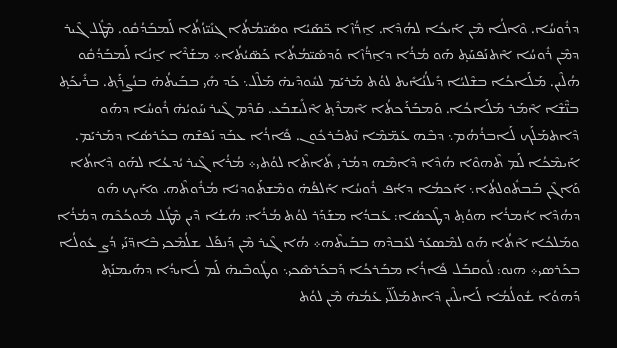ܕܪܽܘܚܳܐ. ܘܶܐܠܳܐ ܡܶܢ ܐܰܝܟܳܐ ܠܗܳܕܶܐ. ܐ̱ܪ̈ܳܙܶܐ ܟ̈ܣܰܝܳܐ ܘܣܺܝ̈ܡܳܬܳܐ ܓܢܺܝ̈ܙܳܬܳܐ ܠܰܡܒܰܕܳܩܽܘ. ܡܶܛܽܠ ܓܶܝܪ ܕܡܶܢ ܪܽܘܚܳܐ ܐܶܬܢܰܦܚܰܬ̥ ܗܰܘ ܡܳܪܳܐ ܕܐ̱ܪ̈ܳܙܶܐ ܘܰܕܣܺܝ̈ܡܳܬܳܐ ܟܰܣ̈ܝܳܬܳܐ܀ ܡܫܰܪܶܐ ܐ̱ܢܳܐ ܠܰܡܒܰܕܳܩܽܘ ܗܳܠܶܝܢ. ܡܰܠܰܐܟܳܐ ܒܫܶܠܝܳܐ ܕܺܝܠܳܢܳܐܺܝܬ ܠܘܳܬ ܡܰܪܝܰܡ ܠܚܽܘܕܶܝܗ̇ ܡܰܠܶܠ܆ ܟܰܕ ܗܺܝ ܒܒܰܝܬܳܗ̇ ܒܢܳܨܪ̥ܰܬ. ܒܪܺܝܟܰܬ̥ ܒܢ̈ܶܫܶܐ ܐܶܡܰܪ ܡܰܠܰܐܟܳܐ. ܘܰܡܒܰܪܰܟܬܳܐ ܐܶܡܪܶܬ̥ ܐܶܠܺܝܫܒܰܥ. ܩܰܕܶܡ ܓܶܝܪ ܚܰܘܝܳܗ̇ ܪܽܘܚܳܐ ܕܗܰܘ ܕܶܐܬܡܰܠܰܟ ܠܰܐܒܪܳܗܳܡ܆ ܕܒܶܗ ܥܰܡ̈ܡܶܐ ܢܶܬܒܰܪܟܽܘܢ. ܦܺܐܪܳܐ ܥܒܰܕ ܢܰܦܫܶܗ ܒܟܰܪܣܳܐ ܕܡܰܪܝܰܡ. ܐܰܝܡܶܟܳܐ ܠܰܡ ܬܶܗܘܶܐ ܗܳܕܶܐ ܕܶܐܡܶܗ ܕܡܳܪܝ ܬܺܐܬܶܐ ܠܘܳܬܝ܀ ܡܳܪܳܐ ܓܶܝܪ ܝܳܕܥܳܐ ܠܗܰܘ ܕܶܐܬܳܐ ܘܰܐܓܶܢ ܒܰܒܬܽܘܠܬܳܐ܆ ܐܰܟܡܳܐ ܕܐܳܦ ܪܽܘܚܳܐ ܐܰܠܦܳܗ̇ ܘܡܶܫܬܰܘܕܝܳܐ ܡܳܪܽܘܬܶܗ. ܘܐܰܝܟ ܗܰܘ ܕܗܳܕܶܐ ܐܳܡܪܳܐ ܗܘܳܬ̥ ܕܛܶܟܣܳܐ: ܥܰܒܕܳܐ ܡܫܰܕܰܪ ܠܘܳܬ ܡܳܪܳܐ: ܗܳܫܳܐ ܕܶܝܢ ܡܶܛܽܠ ܡܽܘܟܳܟܶܗ ܕܡܳܪܳܐ ܘܡܰܠܟܳܐ ܐܶܬܳܐ ܗܰܘ ܠܡܶܣܥܰܪ ܠܥܰܒܕܶܗ ܒܒܰܝܬܶܗ܀ ܗܳܐ ܓܶܝܪ ܡܶܢ ܕܰܢܦܰܠ ܫܠܳܡܶܟܝ ܒܶܐܕ̈ܢܰܝ ܕܳܨ ܥܽܘܠܳܐ ܒܟܰܪܣܝ܀ ܗܢܘ: ܠܽܘܩܒܰܠ ܦܺܐܪܳܐ ܡܒܰܪܟܳܐ ܕܰܒܟܰܪܣܶܟܝ܆ ܘܛܽܘܒܶܝܗ̇ ܠܰܡ ܠܰܐܝܕܳܐ ܕܗܰܝܡܢܰܬ̥ ܕܰܗܘܳܐ ܫܽܘܠܳܡܳܐ ܠܰܐܝܠܶܝܢ ܕܶܐܬܡܰܠܰܠ̈ܝ ܥܰܡܳܗ̇ ܡܶܢ ܠܘܳܬ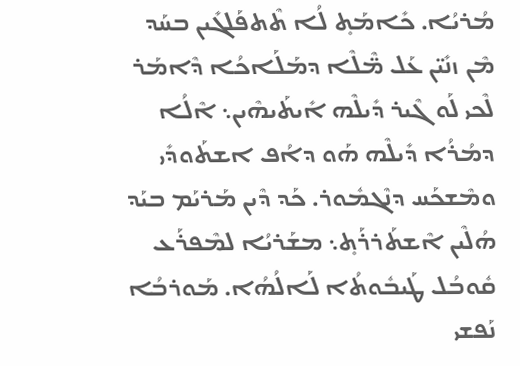ܡܳܪܝܳܐ. ܟܺܐܡܰܬ̥ ܠܳܐ ܬܶܬܦܰܠܓܺܝܢ ܒܚܰܕ ܡܶܢ ܙܢܺܝ̈ܢ ܥܰܠ ܡ̈ܶܠܶܐ ܕܡܰܠܰܐܟܳܐ ܕܶܐܡܰܪ ܠܶܟܝ ܠܰܘ ܓܶܝܪ ܕܺܝܠܶܗ ܐܺܝܬܰܝܗܶܝܢ܆ ܐܶܠܳܐ ܕܡܳܪܳܐ ܕܺܝܠܶܗ ܗܰܘ ܕܐܳܦ ܐܫܬܰܘܕܺܝ ܘܡܶܫܟܰܚ ܕܢܶܓܡܽܘܪ. ܟܰܕ ܕܶܝܢ ܡܰܪܝܰܡ ܒܝܰܕ ܗܳܠܶܝܢ ܐܶܫܬܰܪܪܰܬ̥܆ ܡܫܰܪܝܳܐ ܠܡܶܦܪܰܥ ܩܽܘܒܳܠ ܛܰܝܒܽܘܬܳܐ ܠܰܐܠܳܗܳܐ. ܡܰܘܪܒܳܐ ܢܰܦܫܝ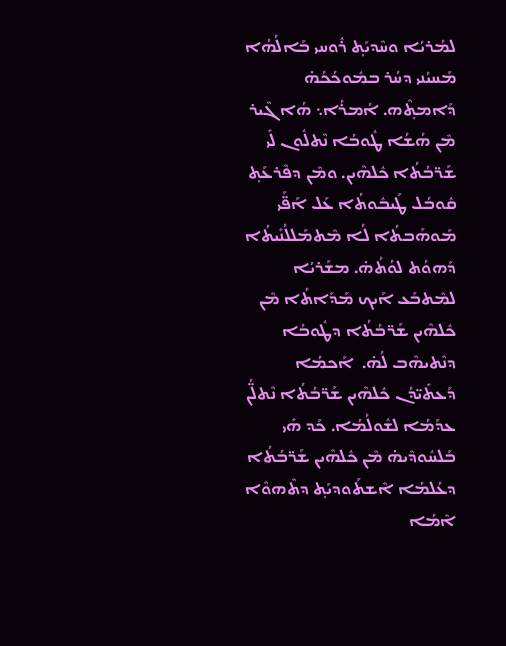ܠܡܳܪܝܳܐ ܘܚܶܕܝܰܬ̥ ܪܽܘܚܝ ܒܰܐܠܳܗܳܐ ܡܰܚܝܳܢܝ ܕܚܳܪ ܒܡܽܘܟܳܟܳܗ̇ ܕܰܐܡܬ̥ܶܗ. ܐܳܡܪܳܐ܆ ܗܳܐ ܓܶܝܪ ܡܶܢ ܗܳܫܳܐ ܛܽܘܒܳܐ ܢܶܬܠܽܘܢ ܠܺܝ ܫܰܪ̈ܒܳܬܳܐ ܟܽܠܗܶܝܢ. ܘܡܶܢ ܕܦܶܪܥܰܬ̥ ܩܽܘܒܳܠ ܛܰܝܒܽܘܬܳܐ ܥܰܠ ܐܰܦ̈ܰܝ ܡܰܘܗܰܒܬܳܐ ܠܳܐ ܡܶܬܡܰܠܠܳܢܺܝܬܳܐ ܕܰܗܘܳܬ ܠܘܳܬܳܗ̇. ܡܫܰܪܝܳܐ ܠܡܶܬܒܰܥ ܐܰܝܟ ܡܰܕܰܐܬܳܐ ܡܶܢ ܟܽܠܗܶܝܢ ܫܰܪ̈ܒܳܬܳܐ ܕܛܽܘܒܳܐ ܕܢܶܬܝܗܶܒ ܠܳܗ̇.  ܐܰܟܡܳܐ ܕܰܥܬܺܝ̈ܕܳܢ ܟܽܠܗܶܝܢ ܫܰܪ̈ܒܳܬܳܐ ܢܶܬܠ̈ܳܢ ܥܕܰܡܳܐ ܠܫܽܘܠܳܡܳܐ. ܟܰܕ ܗܺܝ ܒܰܠܚܽܘܕܶܝܗ̇ ܡܶܢ ܟܽܠܗܶܝܢ ܫܰܪ̈ܒܳܬܳܐ ܕܥܳܠܡܳܐ ܐܶܫܬܰܘܕܝܰܬ̥ ܕܬܶܗܘܶܐ ܐܶܡܳܐ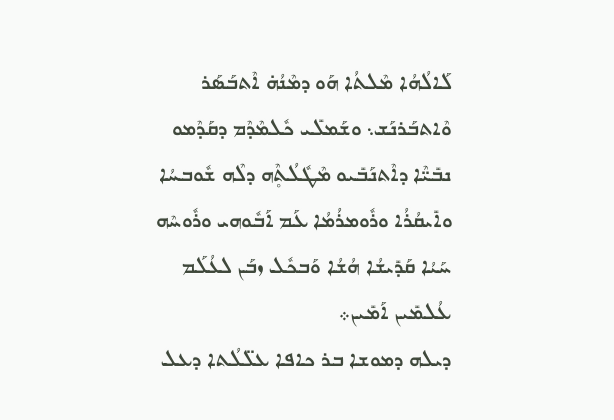ܠܰܐܠܳܗܳܐ ܡܶܠܬܳܐ ܗܰܘ ܕܡܶܢܳܗ̇ ܐܶܬܒܰܣܰܪ ܘܶܐܬܒܰܪܢܰܫ܆ ܘܫܰܡܠܺܝ ܟܽܠܡܶܕܶܡ ܕܩܰܕܶܡܘ ܢܒܺܝ̈ܶܐ ܕܐܶܬܢܰܒܺܝܘ ܡܶܛܽܠܳܬ̥ܶܗ ܕܠܶܗ ܫܽܘܒܚܳܐ ܘܐܺܝܩܳܪܳܐ ܘܪܽܘܡܪܳܡܳܐ ܥܰܡ ܐܰܒܽܘܗܝ ܘܪܽܘܚܶܗ ܚܰܝܳܐ ܩܰܕܺܝܫܳܐ ܗܳܫܳܐ ܘܰܒܟܽܠ ܙܒܰܢ ܠܥܳܠܰܡ ܥܳܠܡܺܝܢ ܐܰܡܺܝܢ܀
ܕܝܠܗ ܕܡܘܫܐ ܒܪ ܟܐܦܐ ܥܠ̈ܠܳܬܐ ܕܥܠ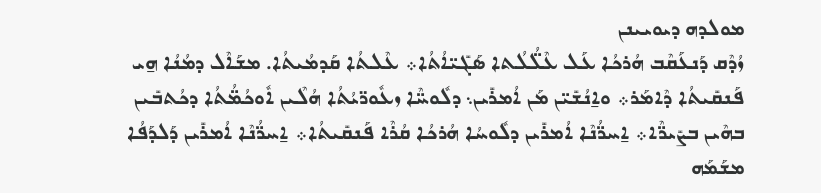ܡܘܠܕܗ ܕܝܘܝܝܢܢ
ܙܳܕܶܩ ܕܰܢܥܰܩܶܒ ܗܳܪܟܳܐ ܥܰܠ ܥܶܠ̈ܳܠܳܬܐ ܣܰܓܺܝ̈ܐܳܬܳܐ܀ ܥܶܠܬܳܐ ܩܰܕܡܳܝܬܳܐ. ܡܫܰܐܶܠ ܕܡܳܢܳܐ ܗ̱ܝ ܦܰܢܩܺܝܬܳܐ ܕܶܐܡܰܪ܀ ܘܐ̱ܢܳܫܺܝ̈ܢ ܡܰܢ ܐܳܡܪܺܝܢ܆ ܕܠܽܘܚ̈ܶܐ ܙܥܽܘܪ̈ܝܳܬܳܐ ܗܳܠܶܝܢ ܐܽܘܟܳܡ̈ܳܬܳܐ ܕܟܳܬܒܺܝܢ ܒܗܶܝܢ ܒܨܺܝܪ̈ܶܐ܀ ܐ̱ܚܪ̈ܳܢܶܐ ܐܳܡܪܺܝܢ ܕܠܽܘܚܳܐ ܗܳܪܟܳܐ ܩܳܪܶܐ ܦܰܢܩܺܝܬܳܐ܀ ܐ̱ܚܪ̈ܳܢܶܐ ܐܳܡܪܺܝܢ ܕܰܠܕܰܦܳܐ ܡܫܰܡܰܗ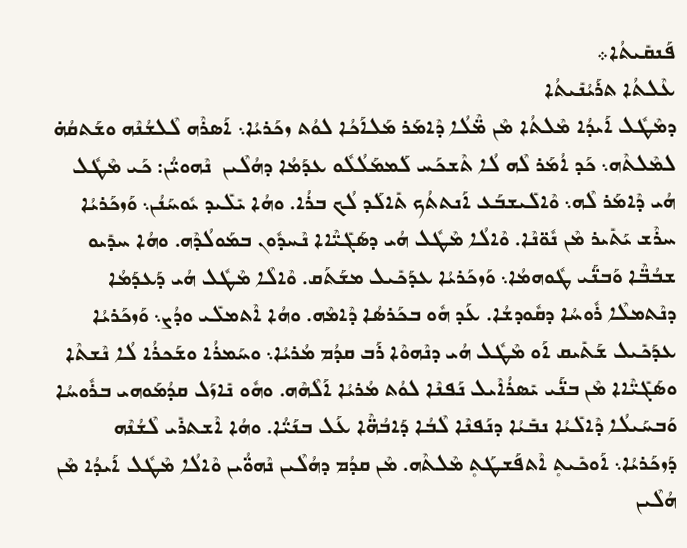ܦܰܢܩܺܝܬܳܐ܀
ܥܶܠܬܳܐ ܬܪܰܝܳܢܺܝܬܳܐ
ܕܡܶܛܽܠ ܐܰܝܕܳܐ ܡܶܠܬܳܐ ܡܶܢ ܡ̈ܶܠܳܐ ܕܶܐܡܰܪ ܡܰܠܐܰܟܳܐ ܠܘܳܬ ܙܟܰܪܝܳܐ܆ ܐܰܣܪܶܗ ܠܶܠܫܳܢܶܗ ܘܫܰܬܩܳܗ̇ ܠܡܶܠܬܶܗ܆ ܟܰܕ ܐܳܡܰܪ ܠܶܗ ܠܳܐ ܬܶܫܟܰܚ ܠܰܡܡܰܠܳܠܽܘ ܥܕܰܡܳܐ ܕܗܳܠܶܝܢ  ܢܶܗܘܝ̈ܳܢ: ܟܰܝ ܡܶܛܽܠ ܗܳܝ ܕܶܐܡܰܪ ܠܶܗ܆ ܘܶܐܠܺܝܫܒܰܥ ܐܰܢܬܬܳܟ ܬܺܐܠܰܕ ܠܳܟ ܒܪܳܐ. ܘܗܳܐ ܝܺܠܺܝܕ ܝܽܘܚܰܢܳܢ܆ ܘܰܙܟܰܪܝܳܐ ܚܪܶܫ ܝܰܬܺܝܪ ܡܶܢ ܢܽܘ̈ܢܶܐ. ܘܶܐܠܳܐ ܡܶܛܽܠ ܗܳܝ ܕܣܰܓܺܝ̈ܶܐܐ ܢܶܚܕܽܘܢ ܒܡܰܘܠܳܕܶܗ. ܘܗܳܐ ܚܕܺܝܘ ܫܒܳܒ̈ܶܐ ܘܰܒܢ̈ܰܝ ܛܽܘܗܡܳܐ܆ ܘܰܙܟܰܪܝܳܐ ܥܕܰܟܺܝܠ ܡܫܰܬܰܩ. ܘܶܐܠܶܐ ܡܶܛܽܠ ܗܳܝ ܕܰܥܕܰܡܳܐ ܕܢܶܬܡܠܶܐ ܪܽܘܚܳܐ ܕܩܽܘܕܫܳܐ. ܥܰܕ ܗܽܘ ܒܟܰܪܣܳܐ ܕܶܐܡܶܗ. ܘܗܳܐ ܐܶܬܡܠܺܝ ܘܕܳܨ܆ ܘܰܙܟܰܪܝܳܐ ܥܕܰܟܺܝܠ ܫܰܬܺܝܩ ܐܰܘ ܡܶܛܽܠ ܗܳܝ ܕܢܶܗܘܶܐ ܪܰܒ ܩܕܳܡ ܡܳܪܝܳܐ܆ ܘܚܰܡܪܳܐ ܘܫܰܟܪܳܐ ܠܳܐ ܢܶܫܬܶܐ ܘܣܰܓܺܝ̈ܶܐܐ ܡܶܢ ܒܢ̈ܰܝ ܝܺܣܪܳܐܶܝܠ ܢܰܦܢܶܐ ܠܘܳܬ ܡܳܪܝܳܐ ܐܰܠܶܗܶܗ. ܘܗܽܘ ܢܺܐܙܰܠ ܩܕܳܡܰܘܗܝ ܒܪܽܘܚܳܐ ܘܰܒܚܰܝܠܳܐ ܕܶܐܠܺܝܳܐ ܢܒܺܝܳܐ ܕܢܰܦܢܶܐ ܠܶܒܳܐ ܕܰܐܒܳܗ̈ܶܐ ܥܰܠ ܒܢܰܝ̈ܳܐ. ܘܗܳܐ ܐܶܫܬܪܺܝ ܠܶܫܳܢܶܗ ܕܰܙܟܰܪܝܳܐ܆ ܐܰܘܟܺܝܬ̥ ܐܶܬܦܰܫܛܰܬ̥ ܡܶܠܬܶܗ. ܡܶܢ ܩܕܳܡ ܕܗܳܠܶܝܢ ܢܶܗܘ̈ܳܝܢ ܘܶܐܠܳܐ ܡܶܛܽܠ ܐܰܝܕܳܐ ܡܶܢ ܗܳܠܶܝܢ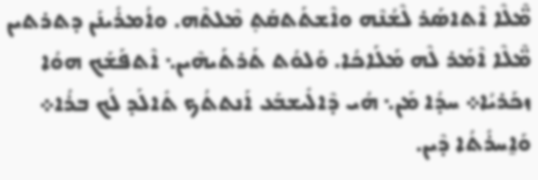ܡ̈ܶܠܶܐ ܐܶܬܐܣܰܪ ܠܶܫܳܢܶܗ ܘܐܶܫܬܰܬܩܰܬ̥ ܡܶܠܬܶܗ. ܘܐܳܡܪܺܝܢܰܢ ܕܬܪܬܝܢ ܡ̈ܶܠܶܐ ܐܶܡܰܪ ܠܶܗ ܡܰܠܰܐܟܳܐ. ܘܰܠܘܳܬ ܬܰܪܬܰܝܗܶܝܢ܆ ܐܶܬܦܰܫܰܟ ܗܘܳܐ ܙܟܰܪܝܳܐ܀ ܚܕܳܐ ܡܰܢ܆ ܗܳܝ ܕܶܐܠܺܝܫܒܰܥ ܐܰܢܬܬܳܟ ܬܺܐܠܰܕ ܠܳܟ ܒܪܳܐ܀ ܘܰܐ̱ܚܪܺܬܳܐ ܕܶܝܢ.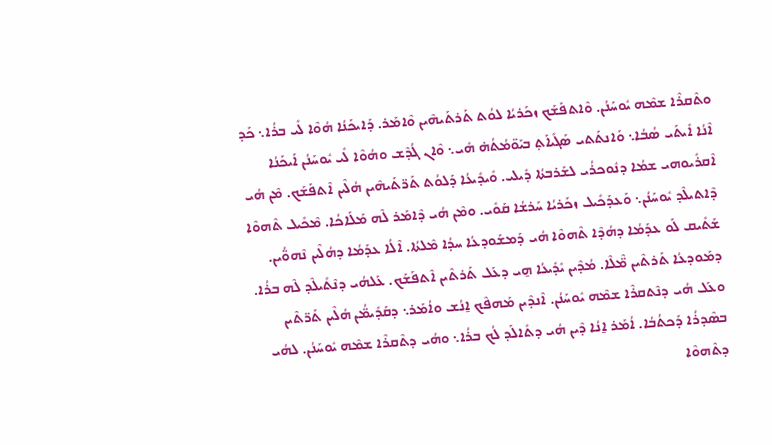ܘܬܶܩܪܶܐ ܫܡܶܗ ܝܽܘܚܰܢܳܢ. ܘܶܐܬܦܰܫܰܟ ܙܟܰܪܝܳܐ ܠܘܳܬ ܬܰܪܬܰܝܗܶܝܢ ܘܶܐܡܰܪ. ܕܰܐܝܟܰܢܳܐ ܗܳܘܶܐ ܠܺܝ ܒܪܳܐ܆ ܟܰܕ ܐܶܢܳܐ ܐܺܝܬܰܝ ܣܳܒܳܐ܆ ܘܰܐܢܬܰܬܝ ܣܰܓܺܝܐܰܬ̥ ܒܝܰܘ̈ܡܳܬܳܗ̇ ܗܺܝ܆ ܘܶܐܢ ܓܳܕܶܫ ܘܗܳܘܶܐ ܠܺܝ ܝܽܘܚܰܢܳܢ ܐܰܝܟܰܢܳܐ ܐܶܩܪܺܝܘܗܝ ܫܡܳܐ ܕܢܽܘܟܪܳܝ ܠܫܰܪܒܬܳܐ ܕܺܝܠܝ. ܘܺܝܕܺܝܥܳܐ ܕܰܠܘܳܬ ܬܰܪ̈ܬܰܝܗܶܝܢ ܗܳܠܶܝܢ ܐܶܬܦܰܫܰܟ. ܡܶܢ ܗܳܝ ܕܶܐܬܝܠܶܕ ܝܽܘܚܰܢܳܢ܆ ܘܰܥܕܰܟܺܝܠ ܙܟܰܪܝܳܐ ܚܰܪܫܳܐ ܩܰܘܺܝ. ܘܡܶܢ ܗܳܝ ܕܶܐܡܰܪ ܠܶܗ ܡܰܠܰܐܟܳܐ. ܡܶܟܺܝܠ ܬܶܗܘܶܐ ܫܰܬܺܝܩ ܠܰܘ ܥܕܰܡܳܐ ܕܗܳܕܶܐ ܬܶܗܘܶܐ ܗܳܝ ܕܰܡܫܰܘܕܥܳܐ ܚܕܳܐ ܡܶܠܬܳܐ. ܐܶܠܳܐ ܥܕܰܡܳܐ ܕܗܳܠܶܝܢ ܢܶܗܘ̈ܳܝܢ. ܕܡܰܘܕܥܳܐ ܬܰܪܬܶܝܢ ܡ̈ܶܠܶܐ. ܡܳܕܶܝܢ ܝܺܕܺܝܥܳܐ ܗ̱ܝ ܕܥܰܠ ܬܰܪܬܶܝܢ ܐܶܬܦܰܫܰܟ. ܥܰܠܗܳܝ ܕܢܶܬܺܝܠܶܕ ܠܶܗ ܒܪܳܐ. ܘܥܰܠ ܗܳܝ ܕܢܶܬܩܪܶܐ ܫܡܶܗ ܝܽܘܚܰܢܳܢ. ܐܶܢܕܶܝܢ ܡܰܗܦܶܟ ܐ̱ܢܳܫ ܘܐܳܡܰܪ܆ ܕܩܰܕܺܝܡ̈ܳܢ ܗܳܠܶܝܢ ܬܰܪ̈ܬܶܝܢ ܒܣܶܕܪܳܐ ܕܰܟܬܳܒܳܐ. ܐܳܡܰܪ ܐ̱ܢܳܐ ܕܶܝܢ ܗܳܝ ܕܬܺܐܠܰܕ ܠܳܟ ܒܪܳܐ܆ ܘܗܳܝ ܕܬܶܩܪܶܐ ܫܡܶܗ ܝܽܘܚܰܢܳܢ. ܠܗܳܝ ܕܬܶܗܘܶܐ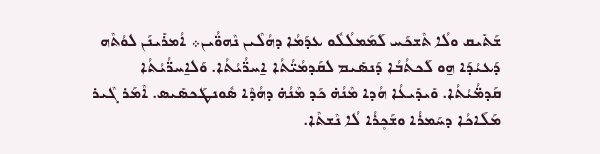ܫܰܬܺܝܩ ܘܠܳܐ ܬܶܫܟܰܚ ܠܰܡܰܡܠܳܠܽܘ ܥܕܰܡܳܐ ܕܗܳܠܶܝܢ ܢܶܗܘ̈ܳܝܢ܀ ܐܳܡܪܺܝܢܰܢ ܠܘܳܬܶܗ ܕܰܥܝܳܕܰܐ ܗ̱ܘ ܠܰܟܬܳܒܳܐ ܕܰܢܣܺܝܡ ܠܩܰܕܡܳܝ̈ܳܬܳܐ ܐ̱ܚܪ̈ܳܝܳܬܳܐ. ܘܰܠܐ̱ܚܪ̈ܳܝܳܬܳܐ ܩܰܕܡ̈ܳܝܳܬܳܐ. ܘܺܝܕܺܝܥܳܐ ܗܳܕܐ ܡܶܢܳܗ̇ ܟܰܕ ܡܶܢܳܗ̇ ܕܗܳܕܶܐ ܣܽܘܢܛܰܟܣܺܝܣ. ܐܶܡܰܪ ܓܶܝܪ ܡܰܠܰܐܟܳܐ ܕܚܰܡܪܳܐ ܘܫܰܟ̥ܪܳܐ ܠܳܐ ܢܶܫܬܶܐ.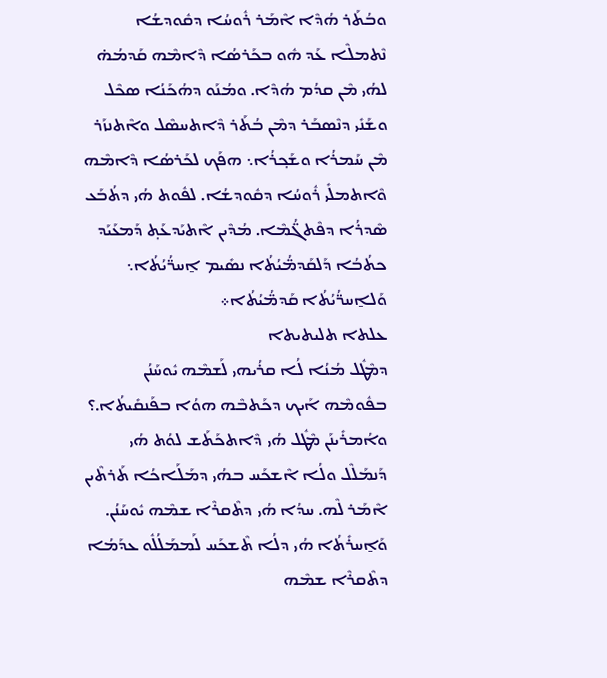ܘܒܳܬܰܪ ܗܳܕܶܐ ܐܶܡܰܪ ܪܽܘܚܳܐ ܕܩܽܘܕܫܳܐ ܢܶܬܡܠܶܐ ܥܰܕ ܗܽܘ ܒܟܰܪܣܳܐ ܕܶܐܡܶܗ ܩܰܕܡܳܗ̇ ܠܗܳܝ ܡܶܢ ܩܕܳܡ ܗܳܕܶܐ. ܘܡܳܢܰܘ ܕܗܳܟܰܢܳܐ ܣܟܶܠ ܘܫܰܢܺܝ ܕܢܶܣܒܰܪ ܕܡܶܢ ܒܳܬܰܪ ܕܶܐܬܚܣܶܠ ܘܐܶܬܢܙܰܪ ܡܶܢ ܚܰܡܪܳܐ ܘܫܰܟ̥ܪܳܐ܆ ܗܦܰܟ ܠܟܰܪܣܳܐ ܕܶܐܡܶܗ ܘܶܐܬܡܠܺܝ ܪܽܘܚܳܐ ܕܩܽܘܕܫܳܐ. ܠܦܽܘܬ ܗܳܝ ܕܬܳܒܰܥ ܣܶܕܪܳܐ ܕܦܶܬܓ̈ܳܡܶܐ. ܡܳܕܶܝܢ ܐܶܬܝܰܕܥܰܬ̥ ܕܰܡܥܰܝܰܕ ܟܬܳܒܳܐ ܕܰܠܩܰܕܡ̈ܳܝܳܬܳܐ ܢܣܺܝܡ ܐ̱ܚܪ̈ܳܝܳܬܳܐ܆ ܘܰܠܐ̱ܚܪ̈ܳܝܳܬܳܐ ܩܰܕܡ̈ܳܝܳܬܳܐ܀
ܥܠܬܐ ܬܠܝܬܝܬܐ
ܕܡܶܛܽܠ ܡܳܢܳܐ ܠܳܐ ܩܪܳܝܗܝ ܠܰܫܡܶܗ ܝܽܘܚܰܢܳܢ ܒܦܽܘܡܶܗ ܐܰܝܟ ܕܟܰܬܒܶܗ ܗܘܳܐ ܒܦܰܢܩܺܝܬܳܐ.؟
ܘܐܳܡܪܺܝܢܰܢ ܡܶܛܽܠ ܗܳܝ ܕܶܐܬܟܰܬܰܫ ܠܘܳܬ ܗܳܝ ܕܰܢܡܰܠܶܠ ܘܠܳܐ ܐܶܫܟܰܚ ܒܗܳܝ ܕܡܰܠܰܐܟܳܐ ܬܰܪܬܶܝܢ ܐܶܡܰܪ ܠܶܗ. ܚܕܳܐ ܗܳܝ ܕܬܶܩܪܶܐ ܫܡܶܗ ܝܽܘܚܰܢܳܢ. ܘܰܐ̱ܚܪܺܬܳܐ ܗܳܝ ܕܠܳܐ ܬܶܫܟܰܚ ܠܰܡܡܰܠܳܠܽܘ ܥܕܰܡܳܐ ܕܬܶܩܪܶܐ ܫܡܶܗ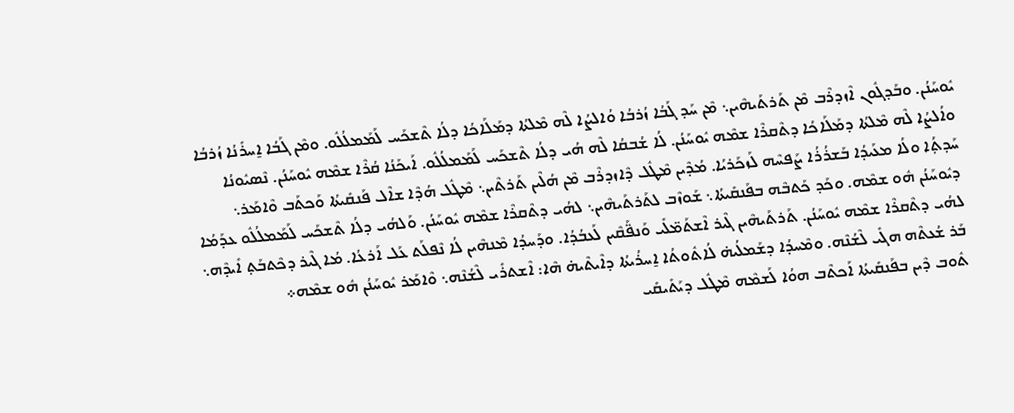ܝܽܘܚܰܢܳܢ. ܘܒܰܕܓܽܘܢ ܐܶܙܕܪܶܒ ܡܶܢ ܬܰܪܬܰܝܗܶܝܢ܆ ܡܶܢ ܚܰܕ ܓܰܒܳܐ ܙܳܪܒܳܐ ܘܳܐܠܨܳܐ ܠܶܗ ܡܶܠܬܳܐ ܕܡܰܠܰܐܟܳܐ ܕܠܳܐ ܬܶܫܟܰܚ ܠܰܡܰܡܠܳܠܽܘ. ܘܡܶܢ ܓܰܒܳܐ ܐ̱ܚܪܺܢܳܐ ܙܳܪܒܳܐ ܘܐܳܠܨܳܐ ܠܶܗ ܡܶܠܬܳܐ ܕܡܰܠܰܐܟܳܐ ܕܬܶܩܪܶܐ ܫܡܶܗ ܝܽܘܚܰܢܳܢ. ܠܳܐ ܫܳܒܩܳܐ ܠܶܗ ܗܳܝ ܕܠܳܐ ܬܶܫܟܰܚ ܠܰܡܰܡܠܳܠܽܘ. ܐܰܝܟܰܢܳܐ ܩܳܪܶܐ ܫܡܶܗ ܝܽܘܚܰܢܳܢ. ܢܶܣܝܽܘܢܳܐ ܚܰܕܬ̥ܳܐ ܘܠܳܐ ܡܥܰܝܕܳܐ ܒܰܫܪܳܪܳܐ ܨܰܦܚܶܗ ܠܰܙܟܰܪܝܳܐ. ܡܳܕܶܝܢ ܡܶܛܽܠ ܕܶܐܙܕܪܶܒ ܡܶܢ ܗܳܠܶܝܢ ܬܰܪܬܶܝܢ܆ ܡܶܛܽܠ ܗܳܕܶܐ ܫܐܶܠ ܦܰܢܩܺܝܬܳܐ ܘܰܟܬܰܒ ܘܶܐܡܰܪ܆ ܕܝܽܘܚܰܢܳܢ ܗܽܘ ܫܡܶܗ. ܘܟܰܕ ܟܰܬܒܶܗ ܒܦܰܢܩܺܝܬܳܐ܆ ܫܰܘܙܶܒ ܠܬܰܪܬܰܝܗܶܝܢ܆ ܠܗܳܝ ܕܬܶܩܪܶܐ ܫܡܶܗ ܝܽܘܚܰܢܳܢ. ܘܰܠܗܳܝ ܕܠܳܐ ܬܶܫܟܰܚ ܠܰܡܰܡܠܳܠܽܘ ܥܕܰܡܳܐ ܠܗܳܝ ܕܬܶܩܪܶܐ ܫܡܶܗ ܝܽܘܚܰܢܳܢ. ܬܰܪܬܰܝܗܶܝܢ ܓܶܝܪ ܐܶܫܬܰܡ̈ܠܺܝ ܘܰܢܦ̈ܰܩܶܝܢ ܠܰܥܒܳܕܳܐ. ܘܕܰܚܕܳܐ ܡܶܢܗܶܝܢ ܠܳܐ ܢܶܦܠܰܬ ܥܰܠ ܐܰܪܥܳܐ. ܡܳܐ ܓܶܝܪ ܕܟܶܬܒܰܬ̥ ܐܺܝܕܶܗ܆ ܒܰܪ ܫܳܥܬܶܗ ܗܓܺܝ ܠܶܫܳܢܶܗ. ܘܡܶܚܕܳܐ ܕܫܰܡܠܳܝܗ̇ ܠܳܐܬܽܘܬܳܐ ܐ̱ܚܪܳܝܬܳܐ ܕܐܶܝܬܶܝܗ̇ ܗܶܐ: ܐܶܫܬܪܺܝ ܠܶܫܳܢܶܗ܆ ܘܶܐܡܰܪ ܝܽܘܚܰܢܳܢ ܗܽܘ ܫܡܶܗ܀
ܬܽܘܒ ܕܶܝܢ ܒܦܰܢܩܺܝܬܳܐ ܐܰܟܬܶܒ ܗܘܳܐ ܠܰܫܡܶܗ ܡܶܛܽܠ ܕܝܰܬܺܝܩܺܝ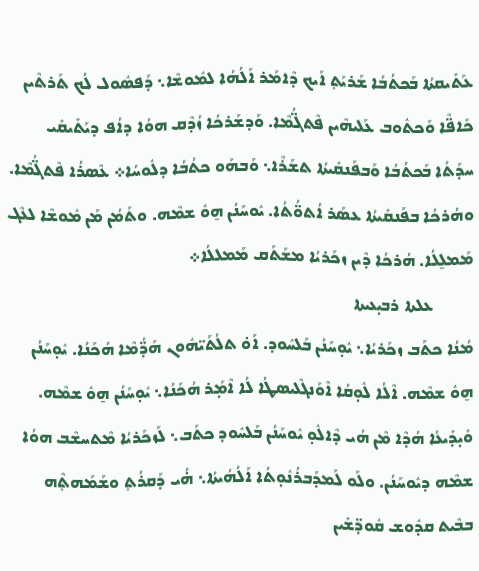ܥܰܬܺܝܩܬܳܐ ܒܰܟܬܳܒܳܐ ܫܰܪܝܰܬ̥ ܐܰܝܟ ܕܶܐܡܰܪ ܐܰܠܳܗܳܐ ܠܡܽܘܫܶܐ܆ ܕܰܦܣܽܘܠ ܠܳܟ ܬܰܪܬܶܝܢ ܟܺܐܦ̈ܶܐ ܘܰܟܬܽܘܒ ܥܰܠܝܗܶܝܢ ܦܶܬܓ̈ܳܡܶܐ. ܘܰܕܫܰܪܟܳܐ ܙܳܕܶܩ ܗܘܳܐ ܕܐܳܦ ܕܝܰܬܺܝܩܺܝ ܚܕܰܬܳܐ ܒܰܟܬܳܒܳܐ ܘܰܒܦܰܢܩܺܝܬܳܐ ܬܫܰܪܶܐ܆ ܘܰܒܗܰܘ ܟܬܳܒܳܐ ܕܠܽܘܚܳܐ܀ ܥܶܣܪܳܐ ܦܶܬܓ̈ܳܡܶܐ. ܘܗܳܪܟܳܐ ܒܦܰܢܩܺܝܬܳܐ ܥܣܰܪ ܐܳܬܘ̈ܳܬܳܐ. ܝܽܘܚܰܢܳܢ ܗ̱ܘܽ ܫܡܶܗ. ܘܬܰܡܳܢ ܡܰܢ ܡܽܘܫܶܐ ܠܥܶܓ ܡܰܡܠ̱ܠܳܐ. ܗܳܪܟܳܐ ܕܶܝܢ ܙܟܰܪܝܳܐ ܡܫܰܬܰܩ ܡܰܡܠܠܳܐ܀
          ܥܠܬܐ ܪܒܝ̣ܥܝܬܐ
ܡܳܢܳܐ ܟܬܰܒ ܙܟܰܪܝܳܐ܆ ܝܽܘ̣ܚܰܢܳܢ ܒܰܠܚܽܘܕ. ܐܰܘ̇ ܬܠܳܬܰܝ̈ܗܽܘܢ ܗܰܕ̈ܳܡܶܐ ܗܳܟܰܢܳܐ. ܝܽܘ̣ܚܰܢܳܢ ܗ̱ܘܽ ܫܡܶܗ. ܐܶܠܳܐ ܠܽܘ̣ܩܳܐ ܐܶܘܰܢܓܶܠܝܣܛܳܐ ܠܳܐ ܐܶܡ̣ܰܪ ܗܳܟܰܢܳܐ܆ ܝܽܘ̣ܚܰܢܳܢ ܗ̱ܘܽ ܫܡܶܗ. ܘܺܝ̣ܕܺܝܥܳܐ ܗܳܕܶܐ ܡܶܢ ܗܳܝ ܕܶܐܠܽܘ̣ ܝܽܘܚܰܢܳܢ ܒܰܠܚܽܘܕ ܟܬܰܒ܆ ܠܰܙܟܰܪܝܳܐ ܡܶܬܚܫܶܒ ܗܘܳܐ ܫܡܶܗ ܕܝܽܘܚܰܢܳܢ. ܘܠܰܘ ܠܰܡܕܰܒܪܳܢܽܘ̣ܬܳܐ ܐܰܠܳܗܳܝܬܳܐ܆ ܗ̇ܳܝ ܕܰܩܪܳܬ̥ ܘܫܰܡܰܗܬ̥ܶܗ ܒܒܶܝܬ ܩܕܽܘܫ ܩܽܘܕ̈ܫܺܝܢ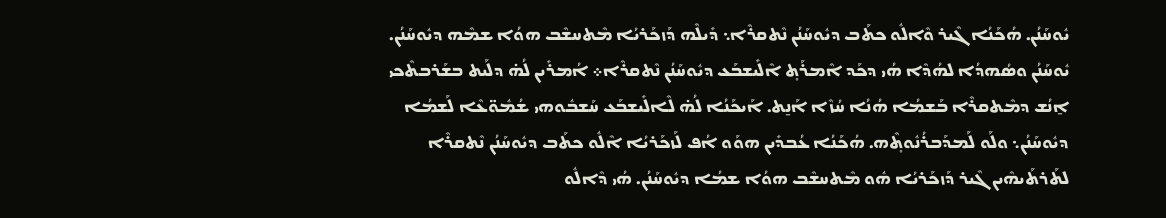ܝܽܘܚܰܢܳܢ. ܗܳܟܰܢܳܐ ܓܶܝܪ ܘܶܐܠܽܘ ܟܬܰܒ ܕܝܽܘܚܰܢܳܢ ܢܶܬܩܪܶܐ܆ ܕܺܝܠܶܗ ܕܰܙܟܰܪܝܳܐ ܡܶܬܚܫܶܒ ܗܘܳܐ ܫܡܶܗ ܕܝܽܘܚܰܢܳܢ. ܝܽܘܚܰܢܳܢ ܘܣܳܗܕܳܐ ܠܗܳܕܶܐ ܗܳܝ ܕܟܰܕ ܐܶܡܪܰܬ̥ ܐܶܠܺܝܫܒܰܥ ܕܝܽܘܚܰܢܳܢ ܢܶܬܩܪܶܐ܀ ܐܳܡܪܺܝܢ ܠܳܗ̇ ܕܠܰܝܬ ܒܫܰܪܒܬܶܟܝ ܐ̱ܢܳܫ ܕܡܶܬܩܪܶܐ ܒܰܫܡܳܐ ܗܳܢܳܐ ܚܳܙܶܐ ܐܰܢ̱ܬ. ܐܰܝܟܰܢܳܐ ܠܳܗ̇ ܠܶܐܠܺܝܫܒܰܥ ܚܰܫܒܽܘܗܝ ܫܳܡܽܘ̈ܥܶܐ ܠܰܫܡܳܐ ܕܝܽܘܚܰܢܳܢ܆ ܘܠܰܘ ܠܰܡܕܰܒܪܳܢܽܘܬ̥ܶܗ. ܗܳܟܰܢܳܐ ܥܳܒܕܺܝܢ ܗܘܰܘ ܐܳܦ ܠܰܙܟܰܪܝܳܐ ܐܶܠܽܘ ܟܬܰܒ ܕܝܽܘܚܰܢܳܢ ܢܶܬܩܪܶܐ ܠܬܰܪܬܰܝܗܶܝܢ ܓܶܝܪ ܕܰܙܟܰܪܝܳܐ ܗܽܘ ܡܶܬܚܫܶܒ ܗܘܳܐ ܫܡܳܐ ܕܝܽܘܚܰܢܳܢ. ܗܳܝ ܕܶܐܠܽܘ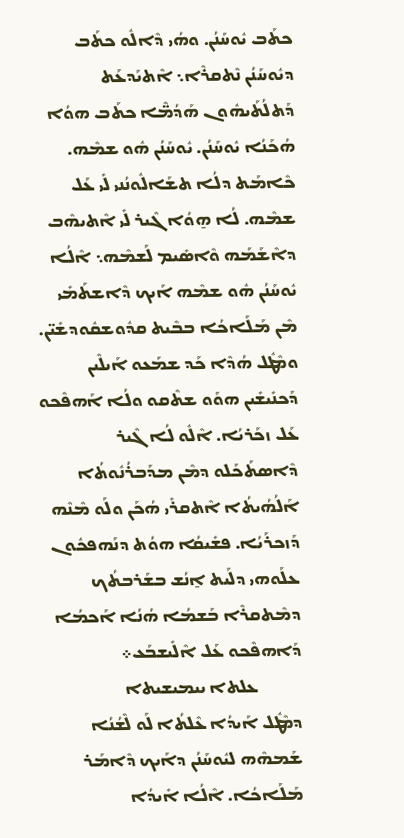ܟܬܰܒ ܝܽܘܚܰܢܳܢ. ܘܗܳܝ ܕܶܐܠܽܘ ܟܬܰܒ ܕܝܽܘܚܰܢܳܢ ܢܶܬܩܪܶܐ܆ ܐܶܬܝܰܕܥܰܬ ܕܰܬܠܳܬܰܝܗܽܘܢ ܗܰܕܳܡ̈ܶܐ ܟܬܰܒ ܗܘܳܐ ܗܳܟܰܢܳܐ ܝܽܘܚܰܢܳܢ. ܝܽܘܚܰܢܳܢ ܗܽܘ ܫܡܶܗ. ܟܶܐܡܰܬ ܕܠܳܐ ܬܫܰܐܠܽܘܢܳܢܝ ܠܺܝ ܥܰܠ ܫܡܶܗ. ܠܳܐ ܗ̱ܘܳܐ ܓܶܝܪ ܠܺܝ ܐܶܬܝܗܶܒ ܕܐܶܫܰܡܰܗ ܘܶܐܣܺܝܡ ܠܰܫܡܶܗ܆ ܐܶܠܳܐ ܝܽܘܚܰܢܳܢ ܗܽܘ ܫܡܶܗ ܐܰܝܟ ܕܶܐܫܬܰܡܺܝ ܡܶܢ ܡܰܠܰܐܟܳܐ ܒܒܶܝܬ ܩܕܽܘܫܩܽܘܕܫܺܝ̈ܢ. ܘܡܶܛܽܠ ܗܳܕܶܐ ܟܰܕ ܫܡܰܥܘ ܐܰܝܠܶܝܢ ܕܰܟܢܺܝܫܺܝܢ ܗܘܰܘ ܫܬܶܩܘ ܘܠܳܐ ܐܰܗܦܶܟܘ ܥܰܠ ܙܟܰܪܝܳܐ. ܐܶܠܽܘ ܠܳܐ ܓܶܝܪ ܕܶܐܣܬܰܟܰܠܘ ܕܡܶܢ ܡܕܰܒܪܳܢܽܘܬܳܐ ܐܰܠܳܗܳܝܬܳܐ ܐܶܬܩܪܺܝ ܗܳܟܰܢ ܘܠܰܘ ܡܶܢܶܗ ܕܰܙܟܪܰܝܳܐ. ܦܫܺܝܩܳܐ ܗܘܳܬ ܕܢܰܗܦܟܽܘܢ ܥܠܰܘܗܝ ܕܠܰܝܬ ܐ̱ܢܳܫ ܒܫܰܪܒܬܳܟ ܕܡܶܬܩܪܶܐ ܒܰܫܡܳܐ ܗܳܢܳܐ ܐܰܟܡܳܐ ܕܰܐܗܦܶܟܘ ܥܰܠ ܐܶܠܺܝܫܒܰܥ܀
           ܥܠܬܐ ܝܝܡܝܫܝܬܐ
ܕܡܶܛܽܠ ܐܰܝܕܳܐ ܥܶܠܬܳܐ ܠܰܘ ܠܶܫܳܢܳܐ ܫܰܡܗܶܗ ܠܝܽܘܚܰܢܳܢ ܕܐܰܝܟ ܕܶܐܡܰܪ ܡܰܠܰܐܟܳܐ. ܐܶܠܳܐ ܐܺܝܕܳܐ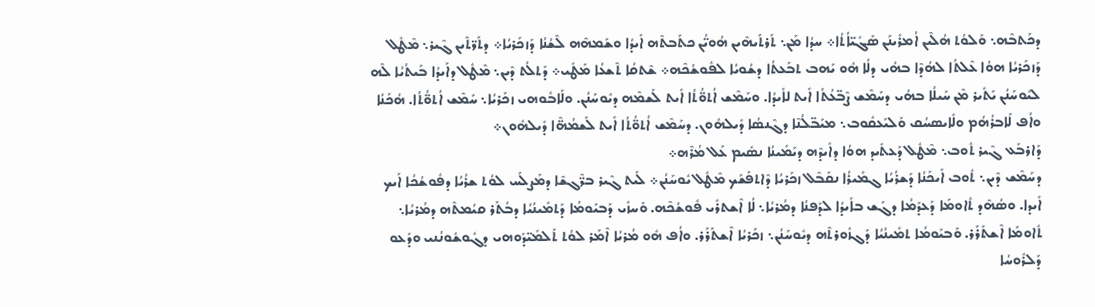ܕܟܰܬܒܶܗ܆ ܘܰܠܘܳܬ ܗܳܠܶܝܢ ܐܳܡܪܺܝܢܰܢ ܣܰܓܺܝ̈ܐܳܬܳܐ܀ ܚܕܳܐ ܡܰܢ܆ ܬܰܪܬܰܝܗܶܝܢ ܗܳܘܝ̈ܳܢ ܟܬܰܒܬܶܗ ܐܺܝܕܳܐ ܘܫܰܡܗܶܗ ܠܶܫܳܢܳܐ ܕܰܙܟܰܪܝܳܐ܀ ܕܬܰܪ̈ܬܶܝܢ ܓܶܝܪ܆ ܡܶܛܽܠ ܕܰܙܟܰܪܝܳܐ ܗܘܳܐ ܥܶܠܬܳܐ ܠܗܳܕܶܐ ܒܗܳܝ ܕܠܳܐ ܗܽܘ ܝܰܗܒ ܬܒܰܥܬܳܐ ܕܫܳܘܝܳܐ ܠܦܽܘܫܳܟܶܗ܀ ܫܶܬܩܳܐ ܬܶܫܥܳܐ ܡܰܛܺܝ܀ ܕܰܬܠܳܬ ܕܶܝܢ܆ ܡܶܛܽܠ ܕܐܰܝܕܳܐ ܒܰܝܬܳܝܳܐ ܠܶܗ ܠܝܽܘܚܰܢܳܢ ܝܰܬܺܝܪ ܡܶܢ ܚܰܝܠܳܐ ܒܗܳܝ ܕܚܰܡܶܫ ܨܶܒ̈ܥܳܬܳܐ ܐܺܝܬ ܠܐܺܝܕܳܐ. ܘܚܰܡܶܫ ܐܳܬܘ̈ܳܬܳܐ ܐܺܝܬ ܠܰܫܡܶܗ ܕܝܽܘܚܰܢܳܢ. ܘܠܰܐܒܽܘܗܝ ܙܟܰܪܝܳܐ܆ ܚܰܡܶܫ ܐܳܬܘ̈ܳܬܳܐ. ܗܳܟܰܢܳܐ ܘܐܳܦ ܠܰܐܒܪܳܗܳܡ ܘܠܺܐܝܣܚܳܩ ܘܰܠܝܰܥܩܽܘܒ܆ ܡܝܰܒ̈ܠܳܢܶܐ ܕܓܶܢܣܳܐ ܕܺܝܠܗܽܘܢ. ܕܚܰܡܶܫ ܐܳܬܘ̈ܳܬܳܐ ܐܺܝܬ ܠܰܫܡܳܗ̈ܶܐ ܕܺܝܠܗܽܘܢ܀
ܕܰܐܪܒܰܥ ܓܶܝܪ ܬܽܘܒ܆ ܡܶܛܽܠ ܕܰܥܬܺܝܕ ܗܘܳܐ ܕܐܺܝܕܶܗ ܕܝܰܡܺܝܢܳܐ ܢܣܺܝܡ ܥܰܠ ܡܳܪܶܗ܀
ܕܚܰܡܶܫ ܕܶܝܢ܆ ܬܽܘܒ ܐܰܝܟܰܢܳܐ ܕܰܫܪܳܝܳܐ ܓܡܺܝܪܳܐ ܢܩܰܒܶܠ ܙܟܰܪܝܳܐ ܕܶܐܬܦܰܫܰܟ ܡܶܛܽܠ ܝܽܘܚܰܢܳܢ܀ ܠܰܝܬ ܓܶܝܪ ܒܪ̈ܶܓܫܶܐ ܕܡܰܨܠܰܚ ܠܘܳܬ ܫܪܳܝܳܐ ܕܦܽܘܫܳܟܳܐ ܐܰܝܟ ܐܺܝܕܐ. ܘܣܳܗܶܕ ܬܽܐܘܡܰܐ ܕܰܥܕܰܡܳܐ ܕܓܰܫ ܒܐܺܝܕܳܐ ܠܕܰܦܢܳܐ ܕܡܳܪܝܳܐ܆ ܠܳܐ ܐܶܫܬܪܺܝ ܦܽܘܫܳܟܶܗ. ܘܰܚܙܺܝ ܕܰܒܝܰܘܡܳܐ ܕܰܬܡܺܝܢܳܝܳܐ ܕܒܳܬܰܪ ܩܝܳܡܬܶܗ ܕܡܳܪܝܳܐ܆ ܬܽܐܘܡܰܐ ܐܶܫܬܰܪܰܪ. ܘܰܒܝܰܘܡܳܐ ܬܡܺܝܢܳܝܳܐ ܕܰܓܙܽܘܪܬܶܗ ܕܝܽܘܚܰܢܳܢ܆ ܙܟܰܪܝܳܐ ܐܶܫܬܰܪܰܪ. ܘܐܳܦ ܗܽܘ ܡܳܪܝܳܐ ܐܶܡܰܪ ܠܘܳܬ ܬܰܠܡܺܝ̈ܕܰܘܗܝ ܕܓܽܘܫܽܘܢܳܢܝ ܘܕܰܥܘ ܕܰܠܪܽܘܚܳܐ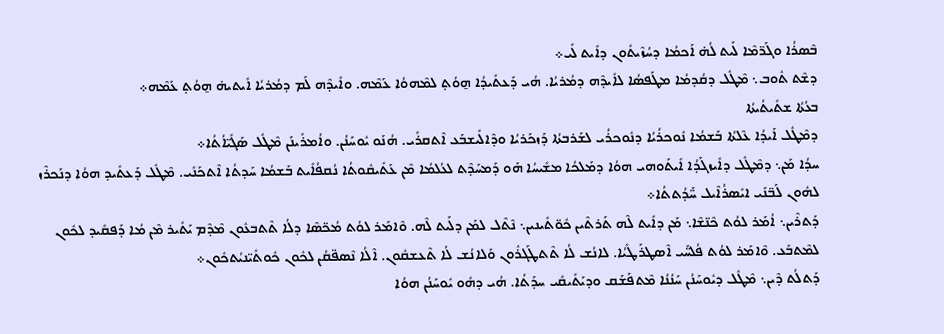ܒܶܣܪܳܐ ܘܓܰܪ̈ܡܶܐ ܠܰܝܬ ܠܳܗ̇ ܐܰܟܡܳܐ ܕܚܳܙܶܝܬܽܘܢ ܕܐܺܝܬ ܠܺܝ܀
ܕܫܶܬ ܬܽܘܒ܆ ܡܶܛܽܠ ܕܩܳܕܡܳܐ ܡܛܰܦܣܳܐ ܠܐܺܝܕܶܗ ܕܡܳܪܝܳܐ. ܗܳܝ ܕܰܥܬܺܝܕܳܐ ܗ̱ܘܳܬ̥ ܠܡܶܗܘܳܐ ܥܰܡܶܗ. ܘܐܺܝܕܶܗ ܠܰܡ ܕܡܳܪܝܳܐ ܐܺܝܬܝܗ̇ ܗ̱ܘܳܬ̥ ܥܰܡܶܗ܀
ܒܥܳܬܳܐ ܫܬܺܝܬܳܝܬܳܐ
ܕܡܶܛܽܠ ܐܰܝܕܳܐ ܥܶܠܬܳܐ ܒܰܫܡܳܐ ܢܽܘܟܪܳܝܳܐ ܕܢܽܘܟܪܳܝ ܠܫܰܪܒܬܳܐ ܕܰܙܟܰܪܝܳܐ ܘܕܶܐܠܺܝܫܒܰܥ ܐܶܬܩܪܺܝ. ܗܳܢܰܘ ܝܽܘܚܰܢܳܢ. ܘܐܳܡܪܺܝܢܰܢ ܡܶܛܽܠ ܣܰܓܺܝ̈ܐܳܬܳܐ܀
ܚܕܳܐ ܡܰܢ܆ ܕܡܶܛܽܠ ܕܐܺܝܙܓܰܕܳܐ ܐܺܝܬܰܘܗܝ ܗܘܳܐ ܕܡܰܠܟܳܐ ܡܫܺܝܚܳܐ ܗܰܘ ܕܰܡܚܰܕܶܬ ܠܥܳܠܡܳܐ ܡܶܢ ܥܰܬܺܝܩܽܘܬܳܐ ܢܳܩܦܳܐܺܝܬ ܒܰܫܡܳܐ ܚܰܕܬܳܐ ܐܶܬܟܰܢܺܝ. ܡܶܛܽܠ ܕܰܥܬܺܝܕ ܗܘܳܐ ܕܢܰܟܪܶܙ ܠܗܽܘܢ ܠܰܒ̈ܢܰܝ ܐܝܺܣܪܳܐܶܝܠ ܚ̈ܰܕܳܬܬܳܐ܀
ܕܰܬܪܶܝܢ܆ ܐܳܡܰܪ ܠܘܳܬ ܟܶܢ̈ܫܶܐ܆ ܡܰܢ ܕܐܺܝܬ ܠܶܗ ܬܰܪܬܶܝܢ ܟܽܘ̈ܬܺܝܢܝܢ܆ ܢܶܬܶܠ ܠܡܰܢ ܕܠܰܝܬ ܠܶܗ. ܘܶܐܡܰܪ ܠܘܳܬ ܡܳܟ̈ܣܶܐ ܕܠܳܐ ܬܶܬܒܥܽܘܢ ܡܶܕܶܡ ܝܰܬܺܝܪ ܡܶܢ ܡܳܐ ܕܰܦܩܺܝܕ ܠܟܽܘܢ ܠܡܶܬܒܰܥ. ܘܶܐܡܰܪ ܠܘܳܬ ܦܳܠܚ̈ܰܝ ܐܶܣܛܪܰܛܺܝܳܐ. ܠܐܢܳܫ ܠܳܐ ܬܶܬܛܰܓܪܽܘܢ ܘܰܠܐܢܳܫ ܠܳܐ ܬܶܥܫܩܽܘܢ. ܐܶܠܳܐ ܢܶܣܦ̈ܩܳܢ ܠܟܽܘܢ ܟܽܘܬܺܝ̈ܢܝܳܬܟܽܘܢ܀
ܕܰܬܠܳܬ ܕܶܝܢ܆ ܡܶܛܽܠ ܕܝܽܘܚܰܢܳܢ ܚܰܢܳܢܳܐ ܡܶܬܦܰܫܰܩ ܘܕܝܰܬܺܝܩܺܝ ܚܕܰܬܳܐ. ܗܳܝ ܕܗܽܘ ܝܽܘܚܰܢܳܢ ܗܘܳܐ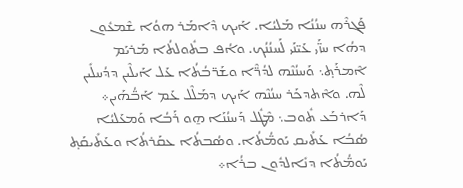ܦܰܓܪܶܗ ܚܢܳܢܳܐ ܡܰܠܝܳܐ. ܐܰܝܟ ܕܶܐܡܰܪ ܗܘܳܐ ܫܶܡܥܽܘܢ ܕܗܳܐ ܚܙ̈ܰܝ ܥܰܝ̈ܢܰܝ ܠܰܚܢܳܢܳܟ. ܘܐܳܦ ܒܬܽܘܠܬܳܐ ܡܰܪܝܰܡ ܐܶܡܪܰܬ̥܆ ܘܰܚܢܳܢܶܗ ܠܕܳܪ̈ܶܐ ܘܫܰܪ̈ܒܳܬܳܐ ܥܰܠ ܐܰܝܠܶܝܢ ܕܕܳܚܠܺܝܢ ܠܶܗ. ܘܐܶܬܕܟܰܪ ܚܢܳܢܶܗ ܐܰܝܟ ܕܡܰܠܶܠ ܥܰܡ ܐܰܒ̈ܳܗܰܝܢ܀
ܕܰܐܪܒܰܥ ܬܽܘܒ܆ ܡܶܛܽܠ ܕܰܚܢܳܢܰܐ ܗ̱ܘ ܪܰܒܳܐ ܘܰܡܥܰܠܝܳܐ ܣܳܒܳܐ ܥܰܬܺܝܩ ܝܰܘܡ̈ܳܬܳܐ. ܘܣܳܒܬܳܐ ܥܩܰܪܬܳܐ ܘܥܰܬܺܝܩܰܬ̥ ܝܰܘܡ̈ܳܬܳܐ ܕܢܺܐܠܕܽܘܢ ܒܪܳܐ܀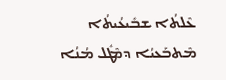ܥܶܠܬܳܐ ܫܒܺܝܥܳܝܬܳܐ
ܡܶܬܒܰܥܝܳܐ ܕܡܶܛܽܠ ܡܳܢܳܐ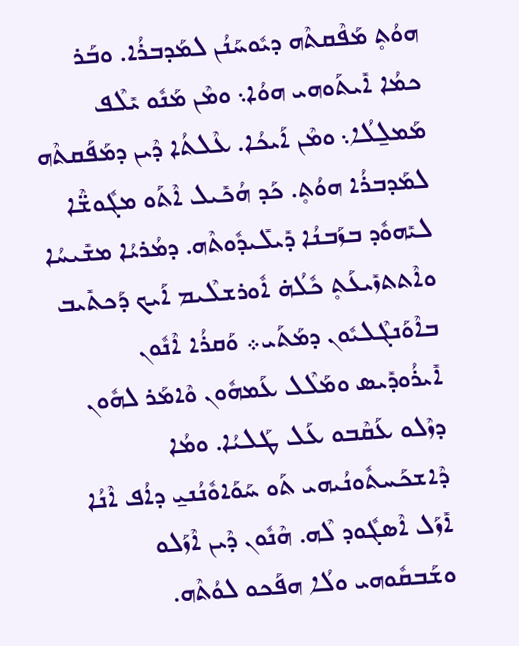ܗܘܳܬ̥ ܡܰܦܶܩܬܶܗ ܕܝܽܘܚܰܢܳܢ ܠܡܰܕܒܪܳܐ. ܘܒܰܪ ܟܡܳܐ ܐܺܝܬܰܘܗܝ ܗܘܳܐ܆ ܘܡܶܢ ܡܰܢܽܘ ܝܺܠܶܦ ܡܰܡܠ̱ܠܳܐ܆ ܘܡܶܢ ܐܰܝܟܳܐ. ܥܶܠܬܳܐ ܕܶܝܢ ܕܡܰܦܰܩܬܶܗ ܠܡܰܕܒܪܳܐ ܗܘܳܬ̥. ܟܰܕ ܗܳܟܺܝܠ ܐܶܬܰܘ ܡܓܽܘܫ̈ܶܐ ܠܝܺܗܘܽܕ ܒܙܰܒܢܳܐ ܕܺܝܠܺܝܕܽܘܬܶܗ. ܕܡܳܪܝܳܐ ܡܫܺܝܚܳܐ ܘܐܶܬܬܙܺܝܥܰܬ̥ ܟܽܠܳܗ̇ ܐܽܘܪܫܠܶܝܡ ܐܰܝܟ ܕܰܟܬܺܝܒ ܒܐܶܘܰܢܓܶܠܝܽܘܢ ܕܡܰܬܰܝ܀ ܘܰܩܪܳܐ ܐܶܢܽܘܢ ܐܺܝܪܳܘܕܺܝܣ ܘܡܰܠܶܠ ܥܰܡܗܽܘܢ ܘܶܐܡܰܪ ܠܗܽܘܢ ܕܙܶܠܘ ܥܰܩܶܒܘ ܥܰܠ ܛܰܠܝܳܐ. ܘܡܳܐ ܕܶܐܫܟܰܚܬܽܘܢܳܝܗܝ ܬܰܘ ܚܰܘܰܐܘܽܢܳܢܝ̱ ܕܐܳܦ ܐܶܢܳܐ ܐܺܙܰܠ ܐܶܣܓܽܘܕ ܠܶܗ. ܗܶܢܽܘܢ ܕܶܝܢ ܐܶܙܰܠܘ ܘܫܰܒܩܽܘܗܝ ܘܠܳܐ ܗܦܰܟܘ ܠܘܳܬܶܗ.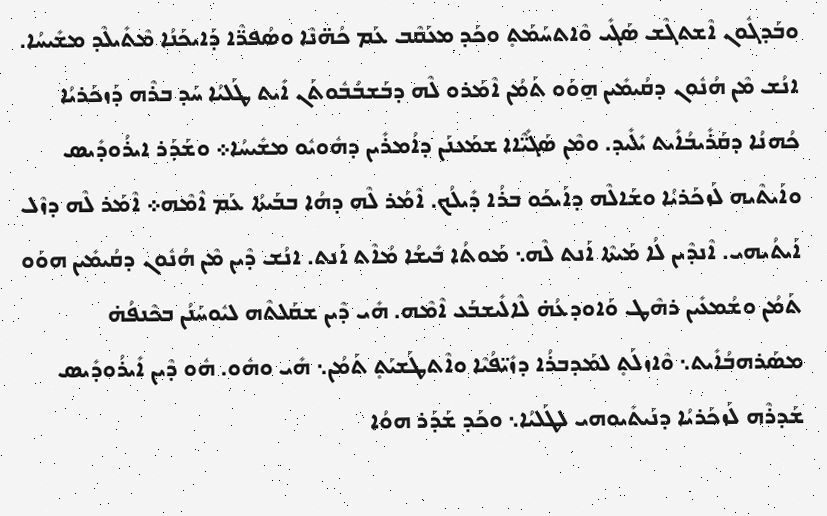ܘܒܰܕܓܽܘܢ ܐܶܫܬܓܶܫ ܣܰܓܺܝ ܘܶܐܬܚܰܡܰܬ̥ ܘܟܰܕ ܡܥܰܩܶܒ ܥܰܡ ܟܳܗ̈ܢܶܐ ܘܣܳܦܪ̈ܶܐ ܕܰܐܝܟܰܢܳܐ ܡܶܬܺܝܠܶܕ ܡܫܺܝܚܳܐ. ܐܢܳܫ ܡܶܢ ܗܳܢܽܘܢ ܕܩܳܝܡܺܝܢ ܗ̱ܘܰܘ ܬܰܡܳܢ ܐܶܡܰܪܘ ܠܶܗ ܕܒܰܫܒܳܒܽܘܬܰܢ ܐܺܝܬ ܛܰܠܝܳܐ ܚܰܕ ܒܪܶܗ ܕܰܙܟܰܪܝܳܐ ܟܳܗܢܳܐ ܕܩܰܪܺܝܒܳܐܺܝܬ ܝܺܠܺܝܕ. ܘܡܶܢ ܣܰܓܺܝ̈ܶܐܐ ܫܡܰܥܢܰܢ ܕܐܳܡܪܺܝܢ ܕܗܽܘܝܽܘ ܡܫܺܝܚܳܐ܀ ܘܫܰܕܰܪ ܐܝܪܳܘܕܺܝܣ ܘܐܰܝܬܶܝܗ ܠܰܙܟܰܪܝܳܐ ܘܫܰܐܠܶܗ ܕܐܰܝܟܰܘ ܒܪܳܐ ܕܺܝܠܳܟ. ܐܶܡܰܪ ܠܶܗ ܕܗܳܐ ܒܒܰܝܬܳܐ ܥܰܡ ܐܶܡܶܗ܀ ܐܶܡܰܪ ܠܶܗ ܕܙܶܠ ܐܰܝܬܳܝܗܝ. ܐܶܢܕܶܝܢ ܠܳܐ ܡܰܝܬܶܐ ܐܰܢܬ ܠܶܗ܆ ܡܰܘܬܳܐ ܒܺܝܫܳܐ ܡܳܐܶܬ ܐܰܢܬ. ܐܢܳܫ ܕܶܝܢ ܡܶܢ ܗܳܢܽܘܢ ܕܩܳܝܡܺܝܢ ܗܘܰܘ ܬܰܡܳܢ ܘܫܳܡܥܺܝܢ ܪܗܶܛ ܘܰܐܘܕܥܳܗ̇ ܠܶܐܠܺܝܫܒܰܥ ܐܶܡܶܗ. ܗܺܝ ܕܶܝܢ ܫܩܰܠܬܶܗ ܠܝܽܘܚܰܢܳܢ ܒܟܶܢܦܳܗ̇ ܡܣܰܪܗܒܳܐܺܝܬ܆ ܘܶܐܙܠܰܬ̥ ܠܡܰܕܒܪܳܐ ܕܙܺܝ̈ܦܳܝܶܐ ܘܐܶܬܛܰܫܝܰܬ̥ ܬܰܡܳܢ܆ ܗܺܝ ܘܗܽܘ. ܗܽܘ ܕܶܝܢ ܐܺܝܪܳܘܕܺܝܣ ܫܰܕܪܶܗ ܠܰܙܟܰܪܝܳܐ ܕܢܰܝܬܺܝܘܗܝ ܠܛܰܠܝܳܐ܆ ܘܟܰܕ ܫܰܕܰܪ ܗܘܳܐ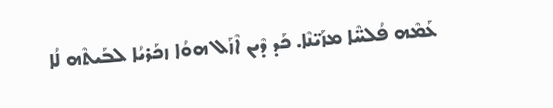ܥܰܡܶܗ ܦܳܠܚ̈ܶܐ ܡܙܰܝ̈ܢܶܐ. ܟܰܕ ܕܶܝܢ ܐܶܙܰܠ ܗܘܳܐ ܙܟܰܪܝܳܐ ܠܒܰܝܬܶܗ ܠܳܐ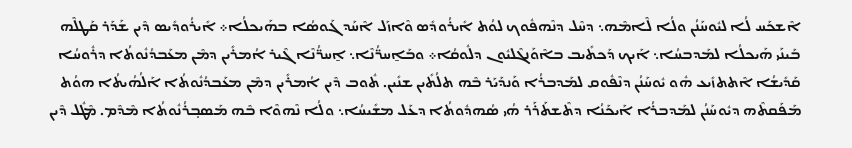ܐܶܫܟܰܚ ܠܳܐ ܠܝܽܘܚܰܢܳܢ ܘܠܳܐ ܠܶܐܡܶܗ܆ ܕܚܶܠ ܕܢܶܗܦܽܘܟ ܠܘܳܬ ܐܺܝܪܳܘܕܺܣ ܘܶܐܙܰܠ ܐܶܚܰܕ ܓܰܘܣܳܐ ܒܗܰܝܟܠܳܐ܀ ܐܺܝܪܳܘܕܺܝܣ ܕܶܝܢ ܫܰܕܰܪ ܩܰܛܠܶܗ ܒܰܝܢܰܝ ܗܰܝܟܠܳܐ ܠܡܰܕܒܚܳܐ܆ ܐܰܝܟ ܕܰܟܬܺܝܒ ܒܐܶܘܰܢܓܶܠܝܽܘܢ ܕܠܽܘܩܳܐ܀ ܘܒܰܐ̱ܚܪ̈ܳܢܶܐ܆ ܐ̱ܚܪ̈ܳܢܶܐ ܓܶܝܪ ܐܳܡܪܺܝܢ ܕܡܶܢ ܡܥܰܒܕܳܢܽܘܬܳܐ ܕܪܽܘܚܳܐ ܩܰܕܺܝܫܳܐ ܐܶܬܬܙܺܝܥ ܗܽܘ ܝܽܘܚܰܢܳܢ ܕܢܶܦܽܘܩ ܠܡܰܕܒܪܳܐ ܘܰܢܕܰܝܰܪ ܒܶܗ ܬܠܳܬܺܝܢ ܫܢܺܝܢ. ܬܽܘܒ ܕܶܝܢ ܐܳܡܪܺܝܢ ܕܡܶܢ ܡܥܰܒܕܳܢܽܘܬܳܐ ܐܰܠܳܗܳܝܬܳܐ ܗܘܳܬ ܡܰܦܰܩܬܶܗ ܕܝܽܘܚܰܢܳܢ ܠܡܰܕܒܪܳܐ ܐܰܝܟܰܢܳܐ ܕܬܶܫܬܰܪܰܪ ܗܳܝ ܣܳܗܕܽܘܬܳܐ ܕܥܰܠ ܡܫܺܝܚܳܐ܆ ܘܠܳܐ ܢܶܗܘܶܐ ܒܶܗ ܡܰܣܒ̥ܪܳܢܽܘܬܳܐ ܡܶܕܶܡ. ܡܶܛܽܠ ܕܶܝܢ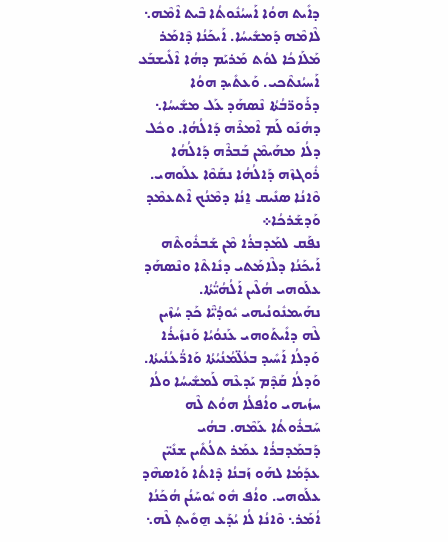ܕܐܺܝܬ ܗܘܳܐ ܐܰܚܝܳܢܽܘܬܳܐ ܒܶܝܬ ܐܶܡܶܗ܆ ܠܶܐܡܶܗ ܕܰܡܫܺܝܚܳܐ. ܐܰܝܟܰܢܳܐ ܕܶܐܡܰܪ ܡܰܠܰܐܟܳܐ ܠܘܳܬ ܡܰܪܝܰܡ ܕܗܳܐ ܐܶܠܺܝܫܒܰܥ ܐܰܚܝܳܢܬܶܟܝ. ܘܰܥܬܺܝܕ ܗܘܳܐ ܕܪܰܘܪ̈ܒܳܬܳܐ ܢܶܣܗܰܕ ܥܰܠ ܡܫܺܝܚܳܐ܆ ܕܗܳܢܰܘ ܠܰܡ ܐܶܡܪܶܗ ܕܰܐܠܳܗܳܐ. ܘܟܽܠ ܕܠܳܐ ܡܗܰܝܡܶܢ ܒܰܒܪܶܗ ܕܰܐܠܳܗܳܐ ܪܽܘܓܙܶܗ ܕܰܐܠܳܗܳܐ ܢܩܰܘܶܐ ܥܠܰܘܗܝ. ܘܶܐܢܳܐ ܣܢܺܝܩ ܐ̱ܢܳܐ ܕܡܶܢܳܟ ܐܶܬܥܡܶܕ ܘܰܕܫܰܪܟܳܐ܀
ܢܦܰܩ ܠܡܰܕܒܪܳܐ ܡܶܢ ܫܰܒܪܽܘܬܶܗ ܐܰܝܟܰܢܳܐ ܕܠܶܐܡܰܬܝ ܕܢܺܐܬܶܐ ܘܢܶܣܗܰܕ ܥܠܰܘܗܝ ܗܳܠܶܝܢ ܐܰܠܳܗܳܝ̈ܳܬܳܐ. ܢܗܰܝܡܢܽܘܢܳܝܗܝ ܝܽܘܕܳܝ̈ܶܐ ܟܰܕ ܚܳܙܶܝܢ ܠܶܗ ܕܐܺܝܬܰܘܗܝ ܥܰܢܘܳܝܳܐ ܘܰܢܙܺܝܪܳܐ ܘܰܕܠܳܐ ܐܰܚܺܝܕ ܒܥܳܠ̈ܡܳܢܳܝܳܬܳܐ ܘܰܐܪ̈ܳܥܳܢܳܝܬܳܐ. ܘܰܕܠܳܐ ܩܰܕܶܡ ܝܰܕܥܶܗ ܠܰܡܫܺܝܚܳܐ ܘܠܳܐ ܚܙܳܝܗܝ ܘܐܳܦܠܳܐ ܗܘܳܬ ܠܶܗ ܚܰܒܪܽܘܬܳܐ ܥܰܡܶܗ. ܒܗܳܝ ܕܰܒܡܰܕܒܪܳܐ ܥܡܰܪ ܬܠܳܬܺܝܢ ܫܢܺܝ̈ܢ ܥܕܰܡܳܐ ܠܗܰܘ ܙܰܒܢܳܐ ܕܶܐܬܳܐ ܘܰܐܣܗܶܕ ܥܠܰܘܗܝ. ܘܐܳܦ ܗܽܘ ܝܽܘܚܰܢܳܢ ܗܳܟܰܢܳܐ ܐܳܡܰܪ܆ ܘܶܐܢܳܐ ܠܳܐ ܝܳܕܰܥ ܗ̱ܘܺܝܬ̥ ܠܶܗ܆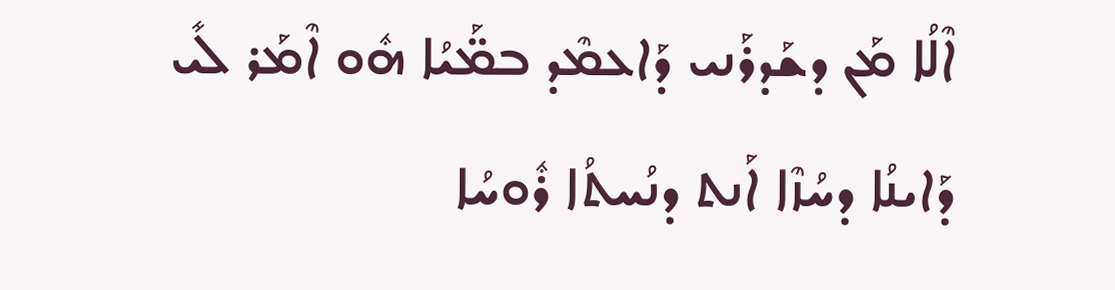ܐܶܠܳܐ ܡܰܢ ܕܫܰܕܪܰܢܝ ܕܰܐܥܡܶܕ ܒܡ̈ܰܝܳܐ ܗܽܘ ܐܶܡܰܪ ܠܺܝ ܕܰܐܝܢܳܐ ܕܚܳܙܶܐ ܐܰܢܬ ܕܢܳܚܬܳܐ ܪܽܘܚܳܐ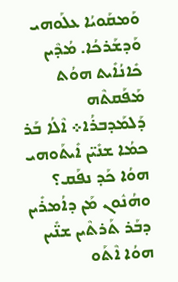ܘܰܡܩܰܘܝܳܐ ܥܠܰܘܗܝ ܘܰܕܫܰܪܟܳܐ. ܡܳܕܶܝܢ ܟܺܐܢܳܐܺܝܬ ܗܘܳܬ ܡܰܦܰܩܬܶܗ ܕܰܠܡܰܕܒܪܳܐ܀ ܐܶܠܳܐ ܒܰܪ ܟܡܳܐ ܫܢܺܝ̈ܢ ܐܺܝܬܰܘܗܝ ܗܘܳܐ ܟܰܕ ܢܦܰܩ؟ ܘܗܳܢܽܘܢ ܡܰܢ ܕܐܳܡܪܺܝܢ ܕܒܰܪ ܬܰܪܬܶܝܢ ܫܢ̈ܺܝܢ ܗܘܳܐ ܐܶܬܰܘ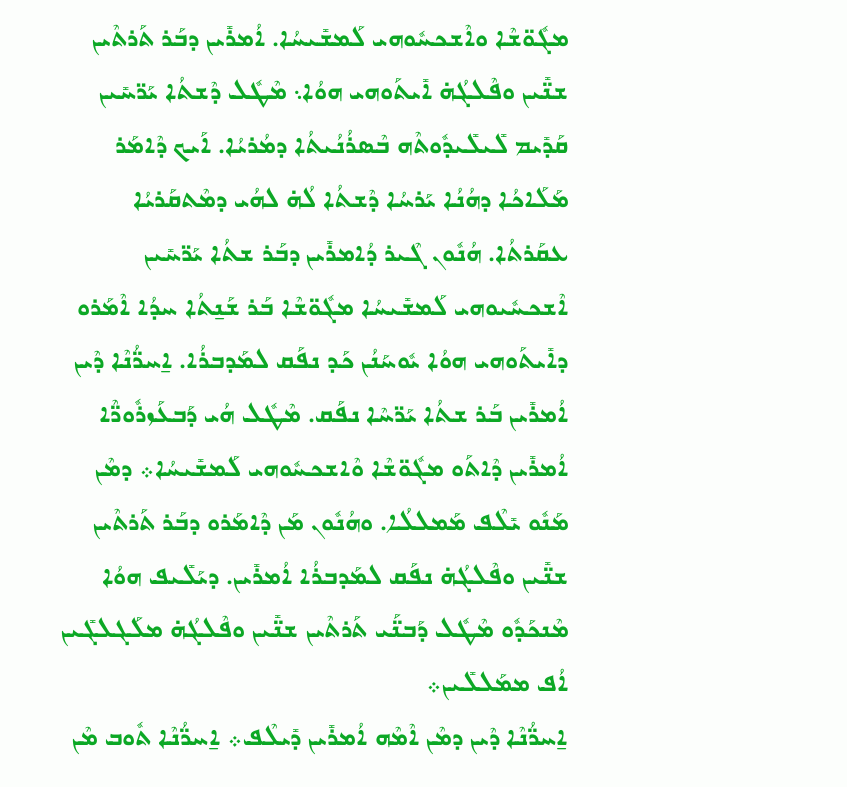ܡܓܽܘ̈ܫܶܐ ܘܐܶܫܟܚܽܘܗܝ ܠܰܡܫܺܝܚܳܐ. ܐܳܡܪܺܝܢ ܕܒܰܪ ܬܰܪܬܶܝܢ ܫܢ̈ܺܝܢ ܘܦܶܠܓܳܗ̇ ܐܺܝܬܰܘܗܝ ܗܘܳܐ܆ ܡܶܛܽܠ ܕܶܫܬܳܐ ܝܰܪ̈ܚܺܝܢ ܩܰܕܺܝܡ ܠܺܝܠܺܝܕܽܘܬܶܗ ܒܶܣܪܳܢܳܝܬܳܐ ܕܡܳܪܝܳܐ. ܐܰܝܟ ܕܶܐܡܰܪ ܡܰܠܰܐܟܳܐ ܕܗܳܢܳܐ ܝܰܪܚܳܐ ܕܶܫܬܳܐ ܠܳܗ̇ ܠܗܳܝ ܕܡܶܬܩܰܪܝܳܐ ܥܩܰܪܬܳܐ. ܗܳܢܽܘܢ ܓܶܝܪ ܕܳܐܡܪܺܝܢ ܕܒܰܪ ܫܬܳܐ ܝܰܪ̈ܚܺܝܢ ܐܶܫܟܚܽܝܘܗܝ ܠܰܡܫܺܝܚܳܐ ܡܓܽܘ̈ܫܶܐ ܒܰܪ ܫܰܢ̱ܬܳܐ ܚܕܳܐ ܐܶܡܰܪܘ ܕܐܺܝܬܰܘܗܝ ܗܘܳܐ ܝܽܘܚܰܢܳܢ ܟܰܕ ܢܦܰܩ ܠܡܰܕܒܪܳܐ. ܐ̱ܚܪ̈ܳܢܶܐ ܕܶܝܢ ܐܳܡܪܺܝܢ ܒܰܪ ܫܬܳܐ ܝܰܪ̈ܚܶܐ ܢܦܰܩ. ܡܶܛܽܠ ܗܳܝ ܕܰܒܥܰܙܪܽܘܪ̈ܶܐ ܐܳܡܪܺܝܢ ܕܶܐܬܰܘ ܡܓܽܘ̈ܫܶܐ ܘܶܐܫܟܚܽܘܗܝ ܠܰܡܫܺܝܚܳܐ܀ ܕܡܶܢ ܡܰܢܽܘ ܝܺܠܶܦ ܡܰܡܠܠܳܐ. ܘܗܳܢܽܘܢ ܡܰܢ ܕܶܐܡܰܪܘ ܕܒܰܪ ܬܰܪܬܶܝܢ ܫܢ̈ܺܝܢ ܘܦܶܠܓܳܗ̇ ܢܦܰܩ ܠܡܰܕܒܪܳܐ ܐܳܡܪܺܝܢ. ܕܝܰܠܺܝܦ ܗܘܳܐ ܡܶܢܟܰܕܽܘ ܡܶܛܽܠ ܕܰܒܢ̈ܰܝ ܬܰܪܬܶܝܢ ܫܢ̈ܺܝܢ ܘܦܶܠܓܳܗ̇ ܡܠܰܓܠܓܺܝܢ ܐܳܦ ܡܡܰܠܠܺܝܢ܀
ܐ̱ܚܪ̈ܳܢܶܐ ܕܶܝܢ ܕܡܶܢ ܐܶܡܶܗ ܐܳܡܪܺܝܢ ܕܺܝܠܶܦ܀ ܐ̱ܚܪ̈ܳܢܶܐ ܬܽܘܒ ܡܶܢ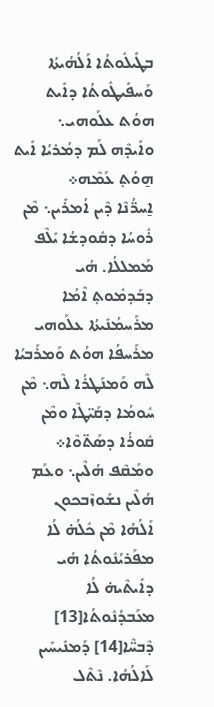ܒܛܺܝܠܽܘܬܳܐ ܐܰܠܳܗܳܝܬܳܐ ܘܰܚܦܺܝܛܽܘܬܳܐ ܕܐܺܝܬ ܗܘܳܬ ܥܠܰܘܗܝ܆ ܘܐܺܝܕܶܗ ܠܰܡ ܕܡܳܪܝܳܐ ܐܺܝܬ ܗ̱ܘܳܬ̥ ܥܰܡܶܗ܀
ܐ̱ܚܪ̈ܳܢܶܐ ܕܶܝܢ ܐܳܡܪܺܝܢ܆ ܡܶܢ ܪܽܘܚܳܐ ܕܩܽܘܕܫܳܐ ܝܺܠܶܦ ܡܰܡܠܠܳܐ. ܗܳܝ ܕܒܰܕܡܽܘܬ̥ ܐܶܡܳܐ ܡܪܰܚܡܳܢܺܝܬܳܐ ܥܠܰܘܗܝ ܡܪܰܚܦܳܐ ܗܘܳܬ ܘܰܡܪܰܒܝܳܐ ܠܶܗ ܘܰܡܢܰܛܪܳܐ ܠܶܗ܆ ܡܶܢ  ܚܽܘܡܳܐ ܕܩܰܝ̈ܛܶܐ ܘܡܶܢ ܩܽܘܪܳܐ ܕܣܰܬ̈ܘܶܐ܀ ܘܡܰܩܶܦ ܗܳܠܶܝܢ܆ ܘܥܰܡ ܗܳܠܶܝܢ ܢܫܰܘܙܶܒܟܘܢ  ܐܰܠܳܗܳܐ ܡܶܢ ܟܽܠܳܗ̇ ܠܳܐ ܡܦܰܪܝܳܢܽܘܬܳܐ ܗܳܝ ܕܐܺܝܬܶܝܗ̇ ܠܳܐ ܡܥܰܒܕܳܢܽܘܬܳܐ[13] ܕܶܒܚ̈ܶܐ[14] ܕܰܡܢܺܝܚܺܝܢ ܠܰܐܠܳܗܳܐ. ܢܶܬܶܠ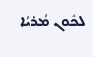ܠܟܽܘܢ ܡܳܪܝܳܐ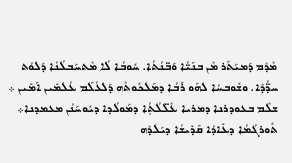ܡܶܕܶܡ ܕܰܡܝܰܬܰܪ ܡܶܢ ܒܢܰܝ̈ܳܐ ܘܰܒ̈ܢܳܬܳܐ. ܚܽܘܒܳܐ ܠܳܐ ܡܶܬܚܰܒܠܳܢܳܐ ܕܰܠܘܳܬ ܚܕ̈ܳܕܶܐ. ܘܫܽܘܒܚܳܐ ܠܗܰܘ ܪܰܒܳܐ ܕܡܰܠܟܽܘܬܶܗ ܕܰܠܥܳܠܰܡ ܥܳܠܡܺܝܢ ܐܰܡܺܝܢ ܀
ܫܠܶܡ ܒܥܘܕܪܢܐ ܕܡܪܝܐ ܥܶܠ̈ܠܳܬ̥ܳܐ ܕܡܰܘܠܳܕܐ ܕܝܽܘܚܰܢܳܢ ܡܥܡܕܢܐ܀
ܬܽܘܪܓܳܡܳܐ ܕܥܺܐܕܳܐ ܩܰܕܺܝܫܳܐ ܕܝܰܠܕܶܗ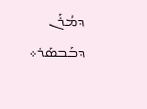ܕܡܳܪܰܢ ܕܒܰܒܣܰܪ܀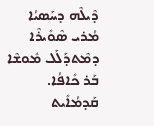ܕܶܝܠܶܗ ܕܚܰܣܝܳܐ ܡܳܪܝ ܣܶܘܺܝܪܶܐ ܕܡܶܬܕܰܠܰܠ ܡܽܘܫܶܐ ܒܰܪ ܟܺܐܦܳܐ. ܩܰܕܡܳܐܺܝܬ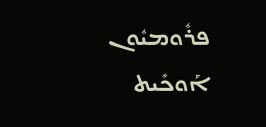ܦܪܽܘܡܝܽܘܢ ܐܰܘܟܺܝܬ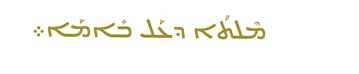ܡܶܠܬܳܐ ܕܥܰܠ ܒܺܐܡܰܐ܀